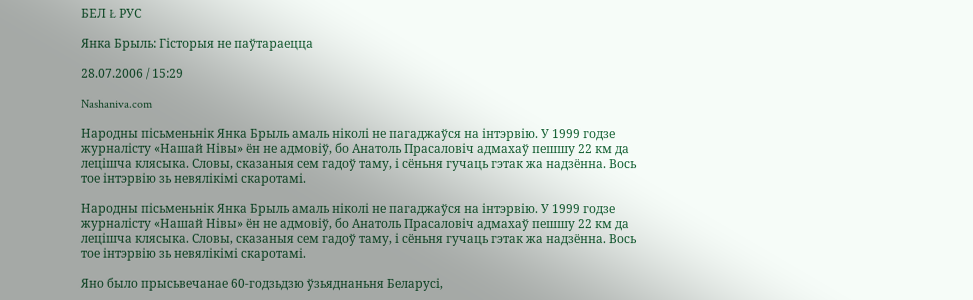БЕЛ Ł РУС

Янка Брыль: Гісторыя не паўтараецца

28.07.2006 / 15:29

Nashaniva.com

Народны пісьменьнік Янка Брыль амаль ніколі не пагаджаўся на інтэрвію. У 1999 годзе журналісту «Нашай Нівы» ён не адмовіў, бо Анатоль Прасаловіч адмахаў пешшу 22 км да лецішча клясыка. Словы, сказаныя сем гадоў таму, і сёньня гучаць гэтак жа надзённа. Вось тое інтэрвію зь невялікімі скаротамі.

Народны пісьменьнік Янка Брыль амаль ніколі не пагаджаўся на інтэрвію. У 1999 годзе журналісту «Нашай Нівы» ён не адмовіў, бо Анатоль Прасаловіч адмахаў пешшу 22 км да лецішча клясыка. Словы, сказаныя сем гадоў таму, і сёньня гучаць гэтак жа надзённа. Вось тое інтэрвію зь невялікімі скаротамі.

Яно было прысьвечанае 60-годзьдзю ўзьяднаньня Беларусі,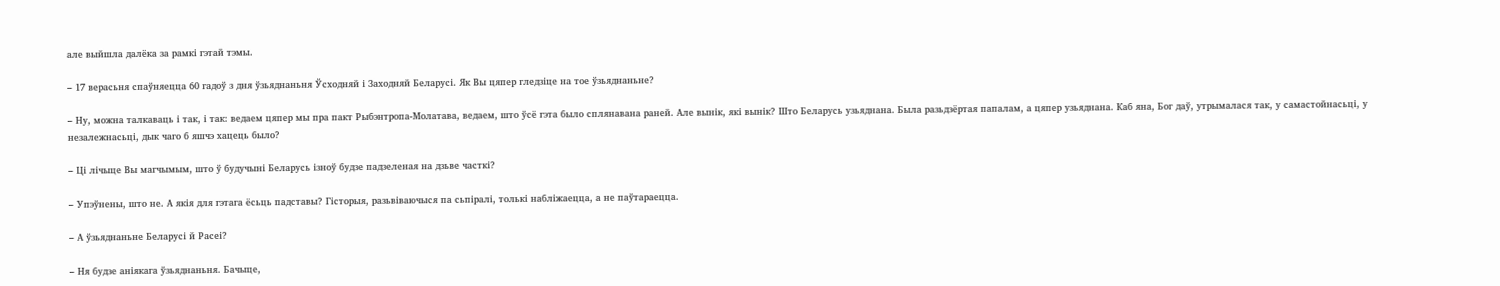але выйшла далёка за рамкі гэтай тэмы.

– 17 верасьня спаўняецца 60 гадоў з дня ўзьяднаньня Ўсходняй і Заходняй Беларусі. Як Вы цяпер гледзіце на тое ўзьяднаньне?

– Ну, можна талкаваць і так, і так: ведаем цяпер мы пра пакт Рыбэнтропа-Молатава, ведаем, што ўсё гэта было сплянавана раней. Але вынік, які вынік? Што Беларусь узьяднана. Была разьдзёртая папалам, а цяпер узьяднана. Каб яна, Бог даў, утрымалася так, у самастойнасьці, у незалежнасьці, дык чаго б яшчэ хацець было?

– Ці лічыце Вы магчымым, што ў будучыні Беларусь ізноў будзе падзеленая на дзьве часткі?

– Упэўнены, што не. А якія для гэтага ёсьць падставы? Гісторыя, разьвіваючыся па сьпіралі, толькі набліжаецца, а не паўтараецца.

– А ўзьяднаньне Беларусі й Расеі?

– Ня будзе аніякага ўзьяднаньня. Бачыце,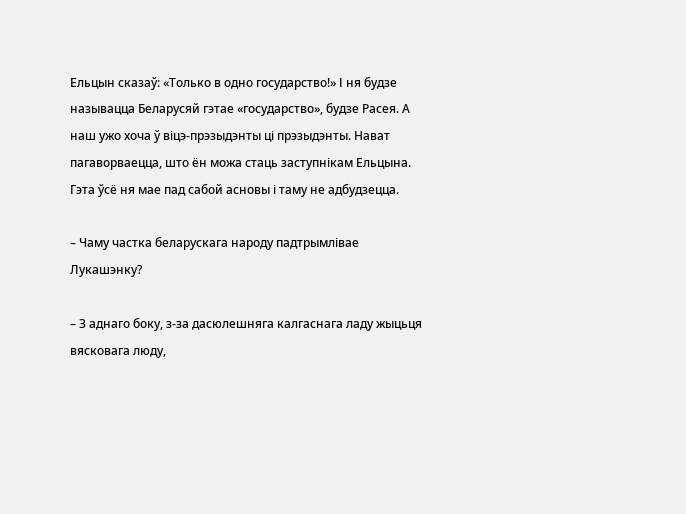Ельцын сказаў: «Только в одно государство!» І ня будзе называцца Беларусяй гэтае «государство», будзе Расея. А наш ужо хоча ў віцэ-прэзыдэнты ці прэзыдэнты. Нават пагаворваецца, што ён можа стаць заступнікам Ельцына. Гэта ўсё ня мае пад сабой асновы і таму не адбудзецца.

– Чаму частка беларускага народу падтрымлівае Лукашэнку?

– З аднаго боку, з-за дасюлешняга калгаснага ладу жыцьця вясковага люду,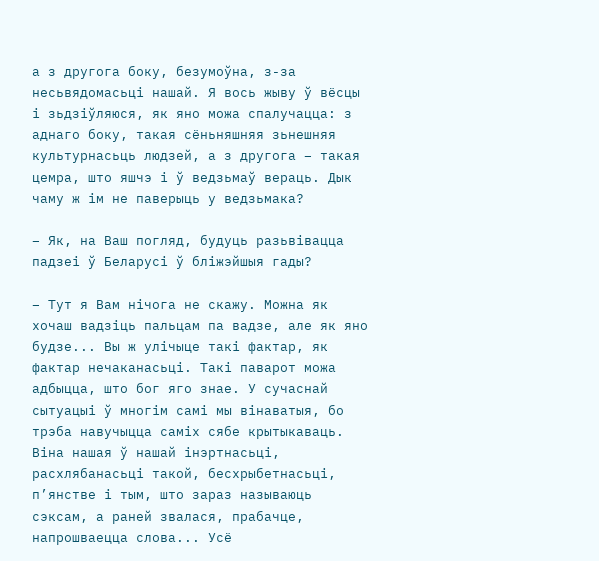а з другога боку, безумоўна, з-за несьвядомасьці нашай. Я вось жыву ў вёсцы і зьдзіўляюся, як яно можа спалучацца: з аднаго боку, такая сёньняшняя зьнешняя культурнасьць людзей, а з другога – такая цемра, што яшчэ і ў ведзьмаў вераць. Дык чаму ж ім не паверыць у ведзьмака?

– Як, на Ваш погляд, будуць разьвівацца падзеі ў Беларусі ў бліжэйшыя гады?

– Тут я Вам нічога не скажу. Можна як хочаш вадзіць пальцам па вадзе, але як яно будзе... Вы ж улічыце такі фактар, як фактар нечаканасьці. Такі паварот можа адбыцца, што бог яго знае. У сучаснай сытуацыі ў многім самі мы вінаватыя, бо трэба навучыцца саміх сябе крытыкаваць. Віна нашая ў нашай інэртнасьці, расхлябанасьці такой, бесхрыбетнасьці, п’янстве і тым, што зараз называюць сэксам, а раней звалася, прабачце, напрошваецца слова... Усё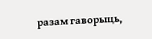разам гаворыць,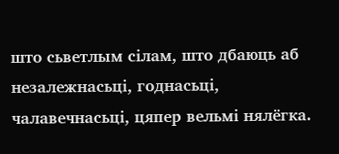што сьветлым сілам, што дбаюць аб незалежнасьці, годнасьці, чалавечнасьці, цяпер вельмі нялёгка.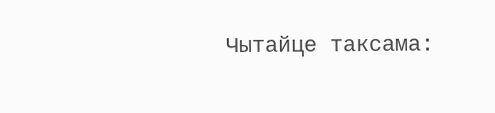Чытайце таксама: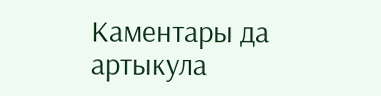Каментары да артыкула